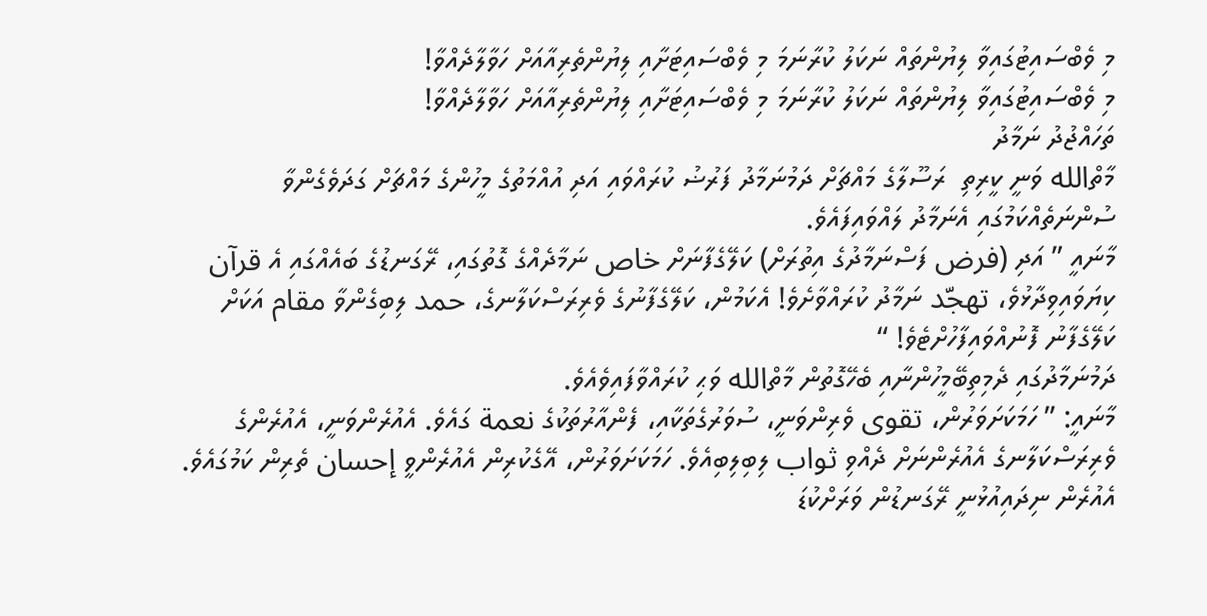މި ވެބްސައިޓުގައިވާ ލިޔުންތައް ނަކަލު ކުރާނަމަ މި ވެބްސައިޓަށާއި ލިޔުންތެރިއާއަށް ހަވާލާދެއްވާ!
މި ވެބްސައިޓުގައިވާ ލިޔުންތައް ނަކަލު ކުރާނަމަ މި ވެބްސައިޓަށާއި ލިޔުންތެރިއާއަށް ހަވާލާދެއްވާ!
ތަހައްޖުދު ނަމާދު
މާތްالله ވަނީ ކީރިތި  ރަސޫލާގެ މައްޗަށް ދަމުނަމާދު ފަރުޟު ކުރައްވައި އަދި އުއްމަތުގެ މީހުންގެ މައްޗަށް ގަދަވެގެންވާ ސުންނަތެއްކަމުގައި އެނަމާދު ލައްވައިފައެވެ.
މާނައީ ” އަދި (فرض ފަސްނަމާދުގެ އިތުރަށް) ކަލޭގެފާނަށް خاص ނަމާދެއްގެ ގޮތުގައި، ރޭގަނޑުގެ ބައެއްގައި އެ قرآن ކިޔަވައިވިދާޅުވެ، تهجّد ނަމާދު ކުރައްވާށެވެ! އެކަމުން، ކަލޭގެފާނުގެ ވެރިރަސްކަލާނގެ، حمد ލިބިގެންވާ مقام އަކަށް ކަލޭގެފާނު ފޮނުއްވައިފާހުށްޓެވެ! “
ދަމުނަމާދުގައި ދެމިތިބޭމީހުންނާއި ބެހޭގޮތުން މާތްالله ވަޙި ކުރައްވާފައިވެއެވެ.
މާނައީ: ” ހަމަކަށަވަރުން، تقوى ވެރިންވަނީ، ސުވަރުގެތަކާއި، ފެންއާރުތަކުގެ نعمة ގައެވެ. އެއުރެންވަނީ، އެއުރެންގެ ވެރިރަސްކަލާނގެ އެއުރެންނަށް ދެއްވި ثواب ލިބިލިބިއެވެ. ހަމަކަށަވަރުން، އޭގެކުރިން އެއުރެންވީ إحسان ތެރިން ކަމުގައެވެ. އެއުރެން ނިދައިއުޅުނީ ރޭގަނޑުން ވަރަށްކުޑަ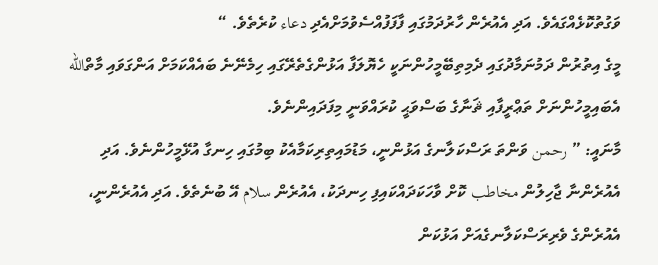ވަގުތުކޮޅެއްގައެވެ. އަދި އެއުރެން ހާރުދަމުގައި ފާފަފުއްސެވުމަށްއެދި دعاء ކުރެތެވެ. “
މީގެ އިތުރުން ދަމުނަމާދުގައި ދެމިތިބޭމީހުންނަކީ ހެޔޮލަފާ އަޅުންގެތެރޭގައި ހިމެނޭނެ ބައެއްކަމަށް އަންގަވައި މާތްالله އެބައިމީހުންނަށް ތަޢްރީފާއި ޘަނާގެ ބަސްވަޙީ ކުރައްވަނީ މިފަދައިންނެވެ.
މާނައީ: ” رحمن ވަންތަ ރަސްކަލާނގެ އަޅުންނީ، މަޑުމައިތިރިކަމާއެކު ބިމުގައި ހިނގާ އުޅޭމީހުންނެވެ. އަދި އެއުރެންނާ ޖާހިލުން مخاطب ކޮށް ވާހަކަދައްކައިފި ހިނދަކު، އެއުރެން سلام އޭ ބުނެތެވެ. އަދި އެއުރެންނީ، އެއުރެންގެ ވެރިރަސްކަލާނގެއަށް އަޅުކަން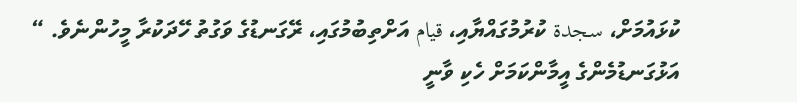ކުޅައުމަށް، سجدة ކުރުމުގައްޔާއި، قيام އަށްތިބުމުގައި، ރޭގަނޑުގެ ވަގުތު ހޭދަކުރާ މީހުންނެވެ. “
އަޅުގަނޑުމެންގެ އީމާންކަމަށް ހެކި ވާނީ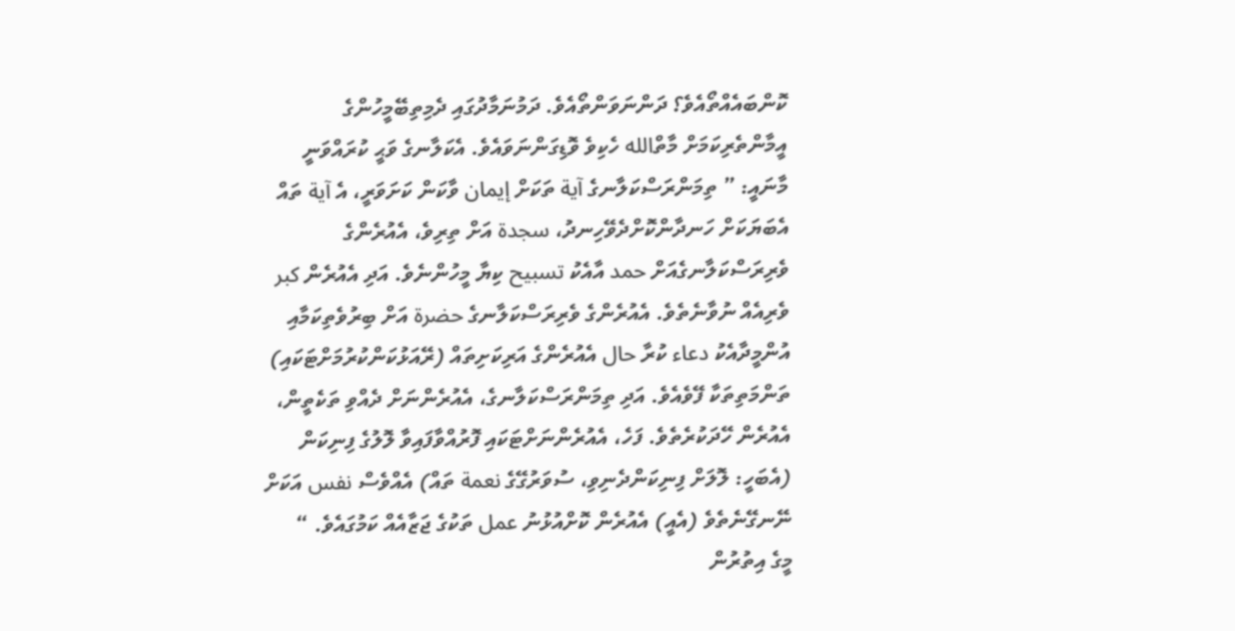ކޮންބައެއްތޯއެވެ؟ ދަންނަވަންތޯއެވެ. ދަމުނަމާދުގައި ދެމިތިބޭމީހުންގެ އީމާންތެރިކަމަށް މާތްالله ހެކިވެ ވޮޑިގަންނަވައެވެ. އެކަލާނގެ ވަޙީ ކުރައްވަނީ
މާނައީ: ” ތިމަންރަސްކަލާނގެ آية ތަކަށް إيمان ވާކަން ކަށަވަރީ، އެ آية ތައް އެބަޔަކަށް ހަނދާންކޮށްދެވޭހިނދު، سجدة އަށް ތިރިވެ، އެއުރެންގެ ވެރިރަސްކަލާނގެއަށް حمد އާއެކު تسبيح ކިޔާ މީހުންނެވެ. އަދި އެއުރެން كبر ވެރިއެއް ނުވާނެތެވެ. އެއުރެންގެ ވެރިރަސްކަލާނގެ حضرة އަށް ބިރުވެތިކަމާއި އުންމީދާއެކު دعاء ކުރާ حال އެއުރެންގެ އަރިކަށިތައް (ރޭއަޅުކަންކުރުމަށްޓަކައި) ތަންމަތިތަކާ ފޭވެއެވެ. އަދި ތިމަންރަސްކަލާނގެ، އެއުރެންނަށް ދެއްވި ތަކެތީން، އެއުރެން ހޭދަކުރެތެވެ. ފަހެ، އެއުރެންނަށްޓަކައި ފޮރުއްވާފައިވާ ލޮލުގެ ފިނިކަން (އެބަހީ: ލޮލަށް ފިނިކަންދެނިވި، ސުވަރުގޭގެ نعمة ތައް) އެއްވެސް نفس އަކަށް ނޭނގޭނެތެވެ (އެއީ) އެއުރެން ކޮށްއުޅުނު عمل ތަކުގެ ޖަޒާއެއް ކަމުގައެވެ. “
މީގެ އިތުރުން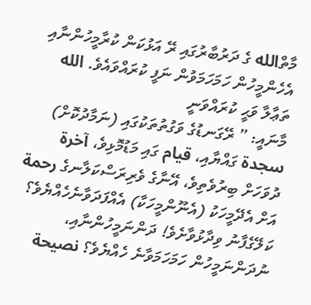މާތްالله ގެ ދަރުބާރުގައި ރޭ އަޅުކަން ކުރާމީހުންނާއި އެހެންމީހުން ހަމަހަމަވުން ނަފީ ކުރައްވައެވެ. الله ތަޢާލާ ވަޙީ ކުރައްވަނީ
މާނައީ: ” ރޭގަނޑުގެ ވަގުތުތަކުގައި (ނަމާދުކޮށް) سجدة ގައްޔާއި، قيام ގައި މަޑުމޮޅިވެ، آخرة ދުވަހަށް ބިރުވެތިވެ، އޭނާގެ ވެރިރަސްކަލާނގެ رحمة އަށް އެދޭމީހަކު (އެނޫންމީހަކާ) އެއްފަދަވާނެހެއްޔެވެ؟ ކަލޭގެފާނު ވިދާޅުވާށެވެ! ދަންނަމީހުންނާއި، ނުދަންނަމީހުން ހަމަހަމަވާނެ ހެއްޔެވެ؟ نصيحة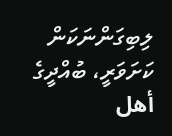ލިބިގަންނަކަން ކަށަވަރީ، ބުއްދީގެ أهل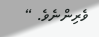ވެރިންނެވެ. “